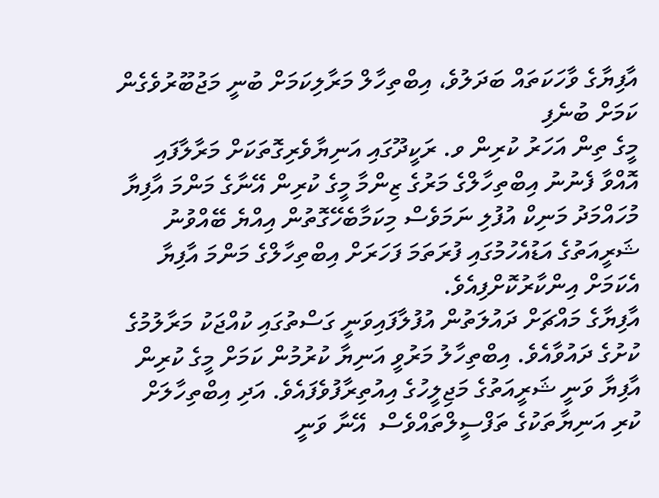އާފިޔާގެ ވާހަކަތައް ބަދަލުވެ، އިބްތިހާލް މަރާލިކަމަށް ބުނީ މަޖުބޫރުވެގެން ކަމަށް ބުނެފި
މީގެ ތިން އަހަރު ކުރިން ވ. ރަކީދޫގައި އަނިޔާވެރިގޮތަކަށް މަރާލާފައި އޮއްވާ ފެނުނު އިބްތިހާލްގެ މަރުގެ ޒިންމާ މީގެ ކުރިން އޭނާގެ މަންމަ އާފިޔާ މުހައްމަދު މަނިކް އުފުލި ނަމަވެސް މިކަމާބެހޭގޮތުން އިއްޔެ ބޭއްވުނު ޝަރީއަތުގެ އަޑުއެހުމުގައި ފުރަތަމަ ފަހަރަށް އިބްތިހާލްގެ މަންމަ އާފިޔާ  އެކަމަށް އިންކާރުކޮށްފިއެވެ.
އާފިޔާގެ މައްޗަށް ދައުލަތުން އުފުލާފައިވަނީ ގަސްތުގައި ކުއްޖަކު މަރާލުމުގެ ކުށުގެ ދައުވާއެވެ. އިބްތިހާލު މަރުވީ އަނިޔާ ކުރުމުން ކަމަށް މީގެ ކުރިން އާފިޔާ ވަނީ ޝަރީއަތުގެ މަޖިލީހުގެ އިއުތިރާފުވެފައެވެ. އަދި އިބްތިހާލަށް ކުރި އަނިޔާތަކުގެ ތަފްސީލްތައްވެސް  އޭނާ ވަނީ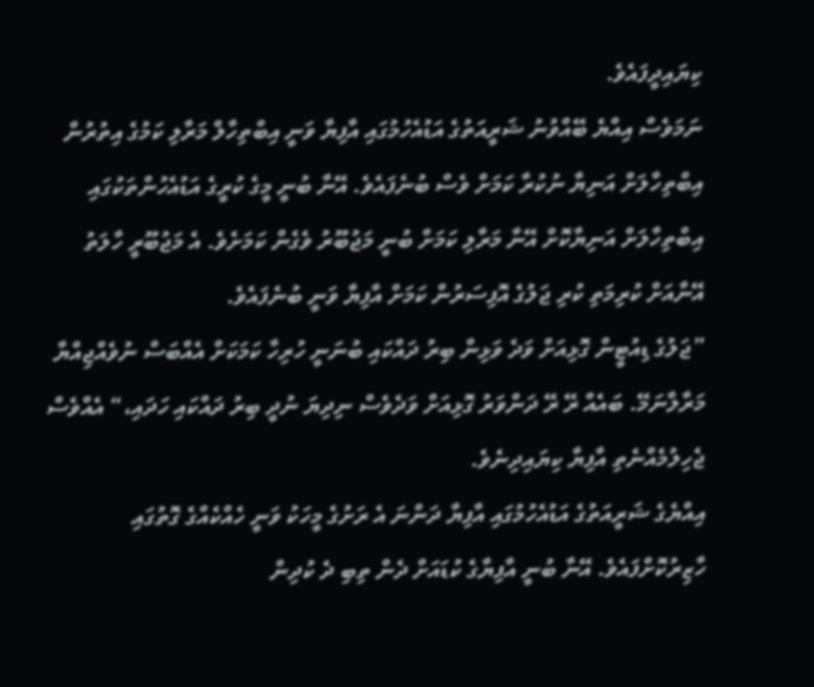ކިޔައިދީފައެވެ.
ނަމަވެސް އިއްޔެ ބޭއްވުނު ޝަރީއަތުގެ އަޑުއެހުމުގައި އާފިޔާ ވަނީ އިބްތިހާލް މަރާލި ކަމުގެ އިތުރުން އިބްތިހާލަށް އަނިޔާ ނުކުރާ ކަމަށް ވެސް ބުނެފައެވެ. އޭނާ ބުނީ މީގެ ކުރީގެ އަޑުއެހުންތަކުގައި އިބްތިހާލަށް އަނިޔާކޮށް އޭނާ މަރާލި ކަމަށް ބުނީ މަޖުބޫރު ވެގެން ކަމަށެވެ. އެ މަޖުބޫރީ ހާލަތު އޭނާއަށް ކުރިމަތި ކުރި ޖަލުގެ އޮފިސަރުން ކަމަށް އާފިޔާ ވަނީ ބުނެފައެވެ.
”ޖަލުގެ ޑިއުޓީން ގޮޅިއަށް ވަދެ ވަޅިން ބިރު ދައްކައި ބުނަނީ ހުރިހާ ކަމަކަށް އެއްބަސް ނުވެއްޖިއްޔާ މަރާލާނަމޭ. ބައެއް ރޭ ރޭ ދަންވަރު ގޮޅިއަށް ވަދެވެސް ނިދިޔަ ނުދީ ބިރު ދައްކައި ހަދައި،“ އެއްވެސް ޖެހިލުމެއްނެތި އާފިޔާ ކިޔައިދިނެވެ.
އިއްޔެގެ ޝަރީއަތުގެ އަޑުއެހުމުގައި އާފިޔާ ދަންނަ އެ ރަށުގެ މީހަކު ވަނީ ހެއްކެއްގެ ގޮތުގައި ހާޒިރުކޮށްފައެވެ. އޭނާ ބުނީ އާފިޔާގެ ކުޑައަށް ދެން ތިބި ދެ ކުދިން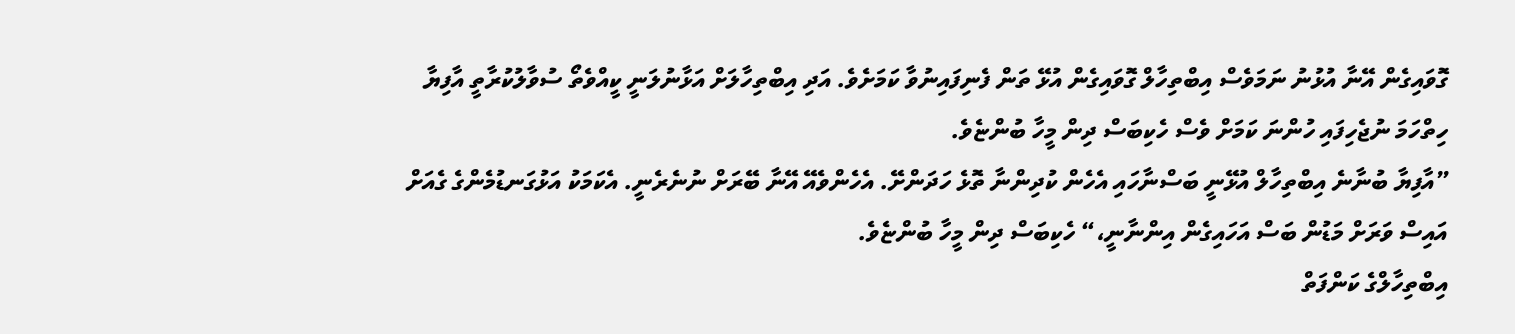ގޮވައިގެން އޭނާ އުޅުނު ނަމަވެސް އިބްތިހާލް ގޮވައިގެން އުޅޭ ތަން ފެނިފައިނުވާ ކަމަށެވެ. އަދި އިބްތިހާލަށް އަޅާނުލަނީ ކީއްވެތޯ ސުވާލުކުރާތީ އާފިޔާ ހިތްހަމަ ނުޖެހިފައި ހުންނަ ކަމަށް ވެސް ހެކިބަސް ދިން މީހާ ބުންޏެވެ.
”އާފިޔާ ބުނާނެ އިބްތިހާލް އުޅޭނީ ބަސްނާހައި އެހެން ކުދިންނާ ތޮޅެ ހަދަންށޭ. އެހެންވެއޭ އޭނާ ބޭރަށް ނުނެރެނީ. އެކަމަކު އަޅުގަނޑުމެންގެ ގެއަށް އައިސް ވަރަށް މަޑުން ބަސް އަހައިގެން އިންނާނީ،“ ހެކިބަސް ދިން މީހާ ބުންޏެވެ.
އިބްތިހާލްގެ ކަންފަތް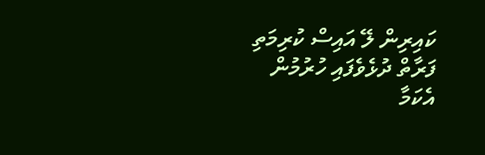ކައިރިން ލޭ އައިސް ކުރިމަތި ފަރާތް ދުޅެވެފައި ހުރުމުން އެކަމާ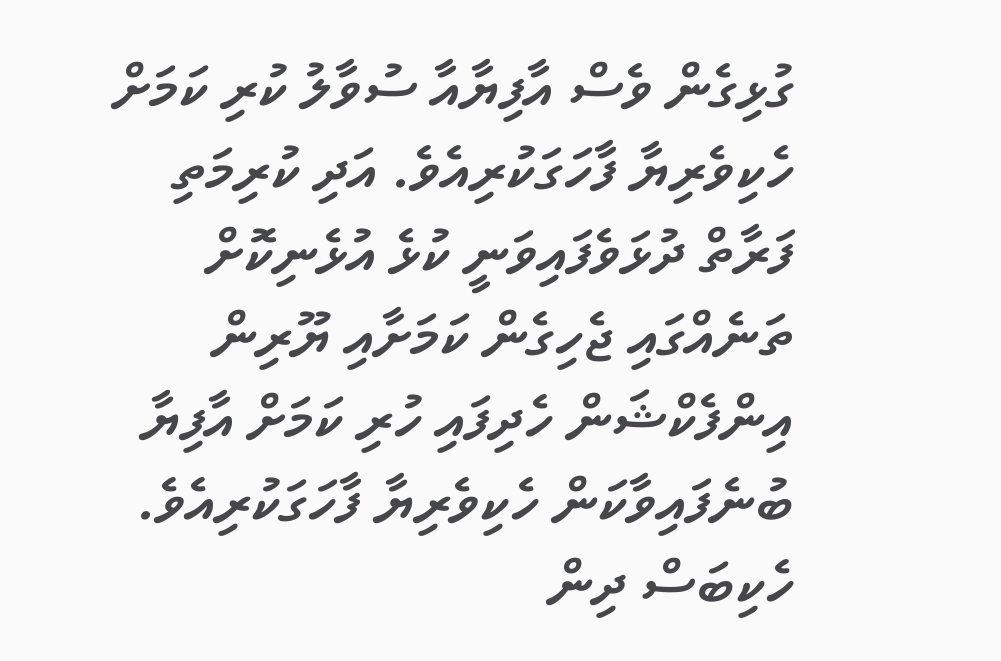ގުޅިގެން ވެސް އާފިޔާއާ ސުވާލު ކުރި ކަމަށް ހެކިވެރިޔާ ފާހަގަކުރިއެވެ. އަދި ކުރިމަތި ފަރާތް ދުޅަވެފައިވަނީ ކުޅެ އުޅެނިކޮށް ތަނެއްގައި ޖެހިގެން ކަމަށާއި ޔޫރިން އިންފެކްޝަން ހެދިފައި ހުރި ކަމަށް އާފިޔާ ބުނެފައިވާކަން ހެކިވެރިޔާ ފާހަގަކުރިއެވެ.
ހެކިބަސް ދިން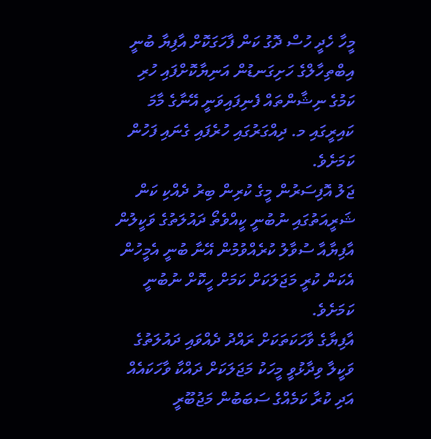މީހާ ހެދީ ހުސް ދޮގު ކަން ފާހަގަކޮށް އާފިޔާ ބުނީ އިބްތިހާލްގެ ހަށިގަނޑުން އަނިޔާކޮށްފައި ހުރި ކަމުގެ ނިޝާންތައް ފެނިފައިވަނީ އޭނާގެ މާމަ ކައިރީގައި މ. ދިއްގަރުގައި ހުރެފައި ގެނައި ފަހުން ކަމަށެވެ.
ޖަލު އޮފިސަރުން މީގެ ކުރިން ބިރު ދެއްކި ކަން ޝަރީއަތުގައި ނުބުނީ ކީއްވެތޯ ދައުލަތުގެ ވަކީލުން އާފިޔާއާ ސުވާލު ކުރެއްވުމުން އޭނާ ބުނީ އެމީހުން އެކަން ކުރީ މަޖަލަކަށް ކަމަށް ހީކޮށް ނުބުނީ ކަމަށެވެ.
އާފިޔާގެ ވާހަކަތަކަށް ރައްދު ދެއްވައި ދައުލަތުގެ ވަކީލާ ވިދާޅުވީ މީހަކު މަޖަލަކަށް ދައްކާ ވާހަކައެއް އަދި ކުރާ ކަމެއްގެ ސަބަބުން މަޖުބޫރީ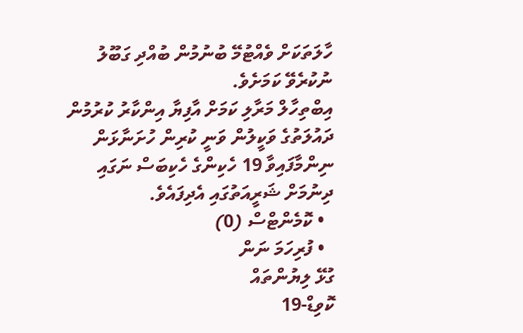ހާލަތަކަށް ވެއްޓުމޭ ބުނުމުން ބުއްދި ގަބޫލު ނުކުރެވޭ ކަމަށެވެ.
އިބްތިހާލް މަރާލި ކަމަށް އާފިޔާ އިންކާރު ކުރުމުން ދައުލަތުގެ ވަކީލުން ވަނީ ކުރިން ހުށަނާޅަން ނިންމާފައިވާ 19 ހެކިންގެ ހެކިބަސް ނަގައި ދިނުމަށް ޝަރީއަތުގައި އެދިފައެވެ.
  • ކޮމެންޓްސް (0)
  • ފުރިހަމަ ނަން
ގުޅޭ ލިޔުންތައް
ކޮވިޑް-19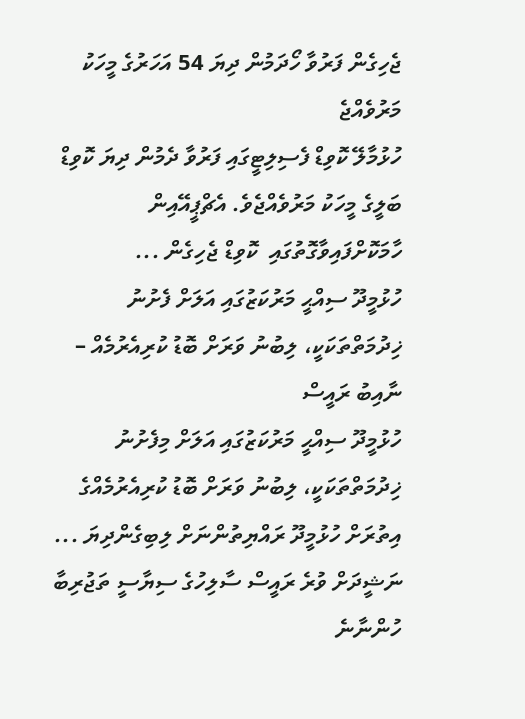ޖެހިގެން ފަރުވާ ހޯދަމުން ދިޔަ 54 އަހަރުގެ މީހަކު މަރުވެއްޖެ
ހުޅުމާލޭ ކޮވިޑް ފެސިލިޓީގައި ފަރުވާ ދެމުން ދިޔަ ކޮވިޑް ބަލީގެ މީހަކު މަރުވެއްޖެވެ. އެޗްޕީއޭއިން ހާމަކޮށްފައިވާގޮތުގައި  ކޮވިޑް ޖެހިގެން ...
ހުޅުމީދޫ ސިއްޙީ މަރުކަޒުގައި އަލަށް ފެށުނު ޚިދުމަތްތަކަކީ، ލިބުނު ވަރަށް ބޮޑު ކުރިއެރުމެއް – ނާއިބު ރައީސް
ހުޅުމީދޫ ސިއްޙީ މަރުކަޒުގައި އަލަށް މިފެށުނު ޚިދުމަތްތަކަކީ، ލިބުނު ވަރަށް ބޮޑު ކުރިއެރުމެއްގެ އިތުރަށް ހުޅުމީދޫ ރައްޔިތުންނަށް ލިބިގެންދިޔަ ...
ނަޝީދަށް ވުރެ ރައީސް ސާލިހުގެ ސިޔާސީ ތަޖުރިބާ ހުންނާނެ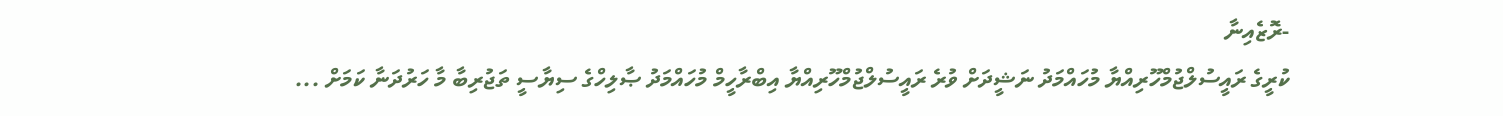-ރޮޒެއިނާ
ކުރީގެ ރައީސުލްޖުމްހޫރިއްޔާ މުހައްމަދު ނަޝީދަށް ވުރެ ރައީސުލްޖުމްހޫރިއްޔާ އިބްރާހީމް މުހައްމަދު ޞާލިހްގެ ސިޔާސީ ތަޖުރިބާ މާ ހަރުދަނާ ކަމަށް ...